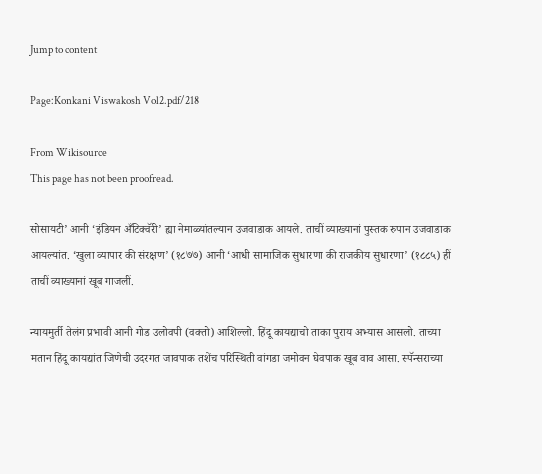Jump to content

Page:Konkani Viswakosh Vol2.pdf/218

From Wikisource
This page has not been proofread.

सोसायटी’ आनी ‘इंडियन अँटिक्वॅरी’ ह्या नेमाळ्यांतल्यान उजवाडाक आयले. ताचीं व्याख्यानां पुस्तक रुपान उजवाडाक आयल्यांत. ‘खुला व्यापार की संरक्षण’ (१८७७) आनी ‘आधी सामाजिक सुधारणा की राजकीय सुधारणा’ (१८८५) हीं ताचीं व्याख्यानां खूब गाजलीं.

न्यायमुर्ती तेलंग प्रभावी आनी गोड उलोवपी (वक्तो) आशिल्लो. हिंदू कायद्याचो ताका पुराय अभ्यास आसलो. ताच्या मतान हिंदू कायद्यांत जिणेची उदरगत जावपाक तशेंच परिस्थिती वांगडा जमोवन घेवपाक खूब वाव आसा. स्पॅन्सराच्या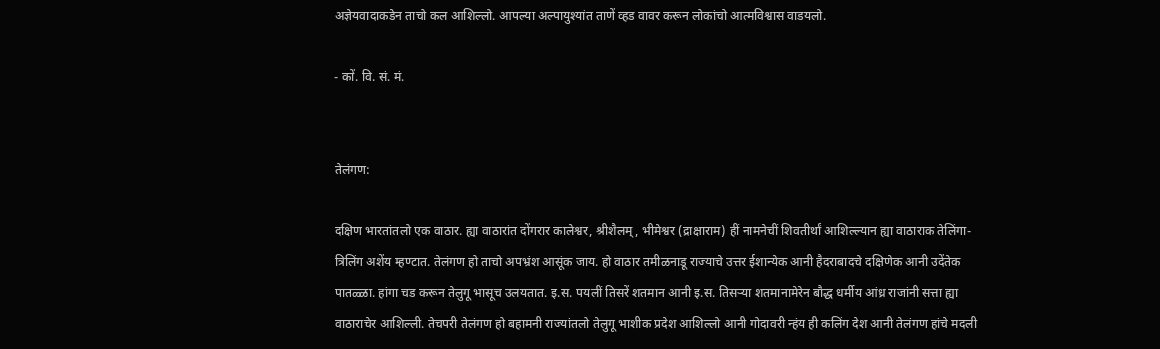अज्ञेयवादाकडेन ताचो कल आशिल्लो. आपल्या अल्पायुश्यांत ताणें व्हड वावर करून लोकांचो आत्मविश्वास वाडयलो.

- कों. वि. सं. मं.


तेलंगण:

दक्षिण भारतांतलो एक वाठार. ह्या वाठारांत दोंगरार कालेश्वर, श्रीशैलम्‌, भीमेश्वर (द्राक्षाराम) हीं नामनेचीं शिवतीर्थां आशिल्ल्यान ह्या वाठाराक तेलिंगा-त्रिलिंग अशेंय म्हण्टात. तेलंगण हो ताचो अपभ्रंश आसूंक जाय. हो वाठार तमीळनाडू राज्याचे उत्तर ईशान्येक आनी हैदराबादचे दक्षिणेक आनी उदेंतेक पातळ्ळा. हांगा चड करून तेलुगू भासूच उलयतात. इ.स. पयलीं तिसरें शतमान आनी इ.स. तिसर्‍या शतमानामेरेन बौद्ध धर्मीय आंध्र राजांनी सत्ता ह्या वाठाराचेर आशिल्ली. तेचपरी तेलंगण हो बहामनी राज्यांतलो तेलुगू भाशीक प्रदेश आशिल्लो आनी गोदावरी न्हंय ही कलिंग देश आनी तेलंगण हांचे मदली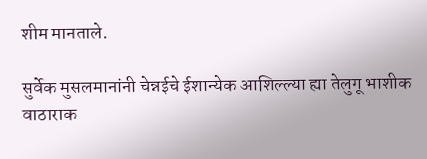शीम मानताले.

सुर्वेक मुसलमानांनी चेन्नईचे ईशान्येक आशिल्ल्या ह्या तेलुगू भाशीक वाठाराक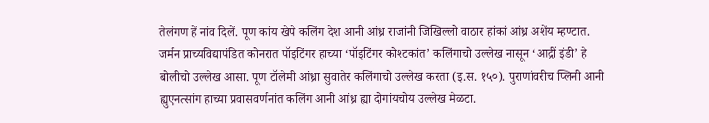तेलंगण हें नांव दिलें. पूण कांय खेपे कलिंग देश आनी आंध्र राजांनी जिखिल्लो वाठार हांकां आंध्र अशेंय म्हण्टात. जर्मन प्राच्यविद्यापंडित कोनरात पॉइटिंगर हाच्या ‘पॉइटिंगर कोश्टकांत’ कलिंगाचो उल्लेख नासून ‘आद्रीं इंडी’ हे बोलीचो उल्लेख आसा. पूण टॉलेमी आंध्रा सुवातेर कलिंगाचो उल्लेख करता (इ.स. १५०). पुराणांवरीच प्लिनी आनी ह्युएनत्सांग हाच्या प्रवासवर्णनांत कलिंग आनी आंध्र ह्या दोगांयचोय उल्लेख मेळटा.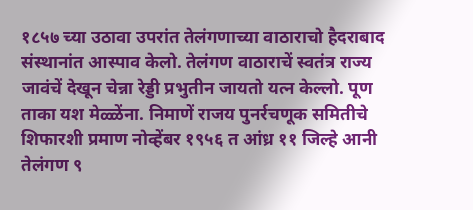१८५७ च्या उठावा उपरांत तेलंगणाच्या वाठाराचो हैदराबाद संस्थानांत आस्पाव केलो. तेलंगण वाठाराचें स्वतंत्र राज्य जावंचें देखून चेन्ना रेड्डी प्रभुतीन जायतो यत्न केल्लो. पूण ताका यश मेळ्ळेंना. निमाणें राजय पुनर्रचणूक समितीचे शिफारशी प्रमाण नोव्हेंबर १९५६ त आंध्र ११ जिल्हे आनी तेलंगण ९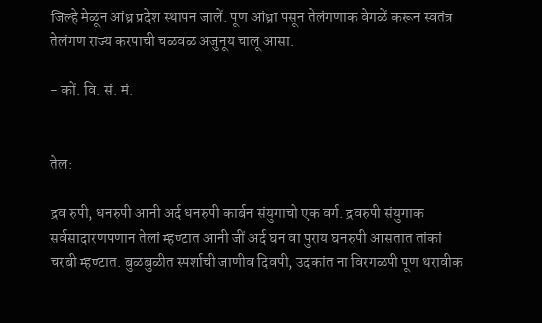जिल्हे मेळून आंध्र प्रदेश स्थापन जालें. पूण आंध्रा पसून तेलंगणाक वेगळें करून स्वतंत्र तेलंगण राज्य करपाची चळवळ अजुनूय चालू आसा.

- कों. वि. सं. मं.


तेल:

द्रव रुपी, धनरुपी आनी अर्द धनरुपी कार्बन संयुगाचो एक वर्ग. द्रवरुपी संयुगाक सर्वसादारणपणान तेलां म्हण्टात आनी जीं अर्द घन वा पुराय घनरुपी आसतात तांकां चरबी म्हण्टात. बुळबुळीत स्पर्शाची जाणीव दिवपी, उदकांत ना विरगळपी पूण थरावीक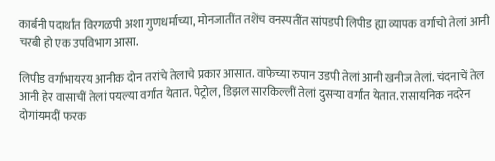कार्बनी पदार्थांत विरगळपी अशा गुणधर्माच्या, मोनजातींत तशेंच वनस्पतींत सांपडपी लिपीड ह्या व्यापक वर्गाचो तेलां आनी चरबी हो एक उपविभाग आसा.

लिपीड वर्गाभायरय आनीक दोन तरांचे तेलाचे प्रकार आसात. वाफेच्या रुपान उडपी तेलां आनी खनीज तेलां. चंदनाचें तेल आनी हेर वासाचीं तेलां पयल्या वर्गांत येतात. पेट्रोल, डिझल सारकिल्लीं तेलां दुसर्‍या वर्गांत येतात. रासायनिक नदरेन दोगांयमदीं फरक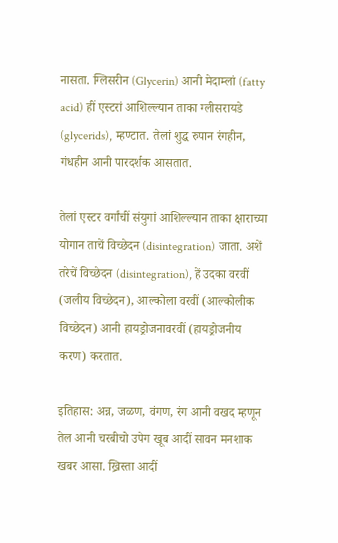नासता. ग्लिसरीन (Glycerin) आनी मेदाम्लां (fatty acid) हीं एस्टरां आशिल्ल्यान ताका ग्लीसरायडे (glycerids), म्हण्टात. तेलां शुद्ध रुपान रंगहीन, गंधहीन आनी पारदर्शक आसतात.

तेलां एस्टर वर्गांचीं संयुगां आशिल्ल्यान ताका क्षाराच्या योगान ताचें विच्छेदन (disintegration) जाता. अशें तरेचें विच्छेदन (disintegration), हें उदका वरवीं (जलीय विच्छेदन), आल्कोला वरवीं (आल्कोलीक विच्छेदन) आनी हायड्रोजनावरवीं (हायड्रोजनीय करण) करतात.

इतिहास: अन्न, जळण, वंगण, रंग आनी वखद म्हणून तेल आनी चरबीचो उपेग खूब आदीं सावन मनशाक खबर आसा. ख्रिस्ता आदीं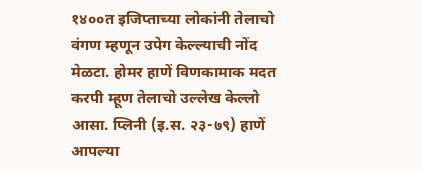१४००त इजिप्ताच्या लोकांनी तेलाचो वंगण म्हणून उपेग केल्ल्याची नोंद मेळटा. होमर हाणें विणकामाक मदत करपी म्हूण तेलाचो उल्लेख केल्लो आसा. प्लिनी (इ.स. २३-७९) हाणें आपल्या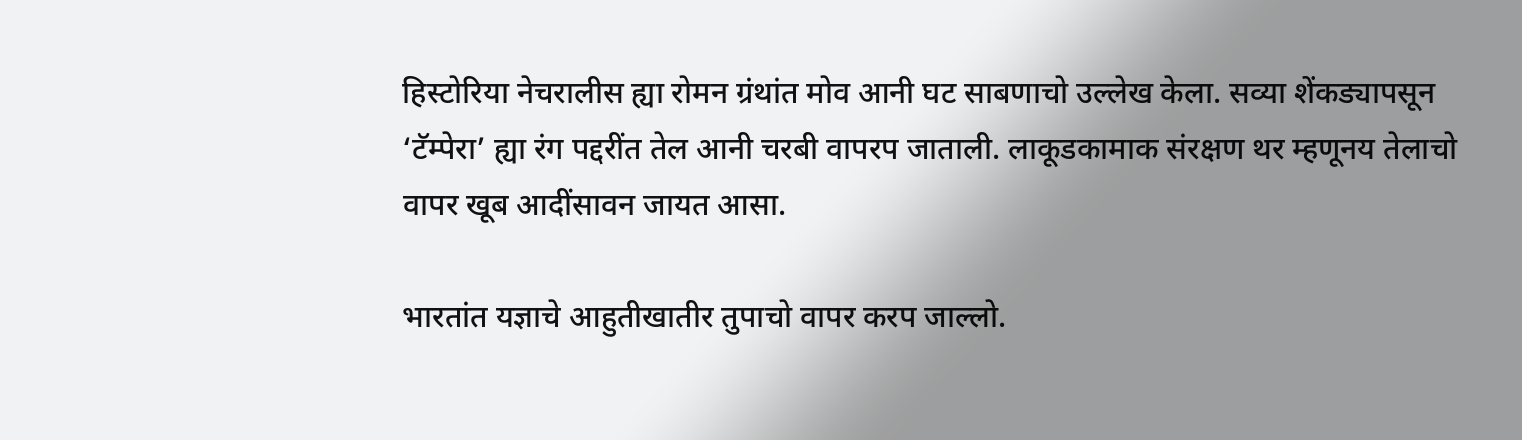हिस्टोरिया नेचरालीस ह्या रोमन ग्रंथांत मोव आनी घट साबणाचो उल्लेख केला. सव्या शेंकड्यापसून ‘टॅम्पेरा’ ह्या रंग पद्दरींत तेल आनी चरबी वापरप जाताली. लाकूडकामाक संरक्षण थर म्हणूनय तेलाचो वापर खूब आदींसावन जायत आसा.

भारतांत यज्ञाचे आहुतीखातीर तुपाचो वापर करप जाल्लो.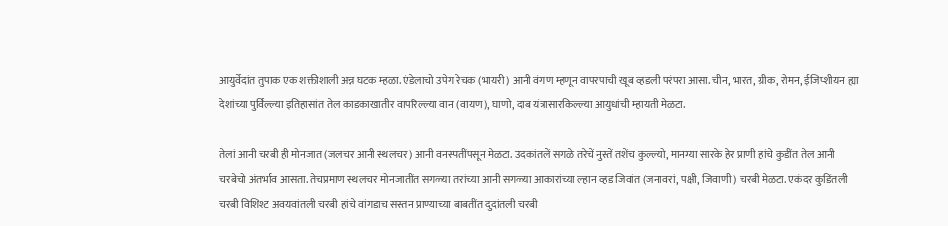आयुर्वेदांत तुपाक एक शक्तीशाली अन्न घटक म्हळा. एंडेलाचो उपेग रेचक (भायरी) आनी वंगण म्हणून वापरपाची खूब व्हडली परंपरा आसा. चीन, भारत, ग्रीक, रोमन, ईजिप्शीयन ह्या देशांच्या पुर्विल्ल्या इतिहासांत तेल काडकाखातीर वापरिल्ल्या वान (वायण), घाणो, दाब यंत्रासारकिल्ल्या आयुधांची म्हायती मेळटा.

तेलां आनी चरबी ही मोनजात (जलचर आनी स्थलचर) आनी वनस्पतींपसून मेळटा. उदकांतलें सगळे तरेचें नुस्तें तशेंच कुल्ल्यो, मानग्या सारके हेर प्राणी हांचे कुडींत तेल आनी चरबेचो अंतर्भाव आसता. तेचप्रमाण स्थलचर मोनजातींत सगळ्या तरांच्या आनी सगळ्या आकारांच्या ल्हान व्हड जिवांत (जनावरां, पक्षी, जिवाणी) चरबी मेळटा. एकंदर कुडिंतली चरबी विशिश्ट अवयवांतली चरबी हांचे वांगडाच सस्तन प्राण्याच्या बाबतींत दुदांतली चरबी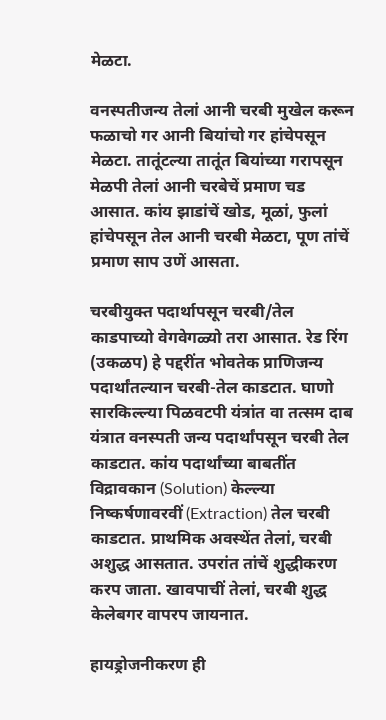मेळटा.

वनस्पतीजन्य तेलां आनी चरबी मुखेल करून फळाचो गर आनी बियांचो गर हांचेपसून मेळटा. तातूंटल्या तातूंत बियांच्या गरापसून मेळपी तेलां आनी चरबेचें प्रमाण चड आसात. कांय झाडांचें खोड, मूळां, फुलां हांचेपसून तेल आनी चरबी मेळटा, पूण तांचें प्रमाण साप उणें आसता.

चरबीयुक्त पदार्थापसून चरबी/तेल काडपाच्यो वेगवेगळ्यो तरा आसात. रेड रिंग (उकळप) हे पद्दरींत भोवतेक प्राणिजन्य पदार्थांतल्यान चरबी-तेल काडटात. घाणो सारकिल्ल्या पिळवटपी यंत्रांत वा तत्सम दाब यंत्रात वनस्पती जन्य पदार्थांपसून चरबी तेल काडटात. कांय पदार्थांच्या बाबतींत विद्रावकान (Solution) केल्ल्या निष्कर्षणावरवीं (Extraction) तेल चरबी काडटात. प्राथमिक अवस्थेंत तेलां, चरबी अशुद्ध आसतात. उपरांत तांचें शुद्धीकरण करप जाता. खावपाचीं तेलां, चरबी शुद्ध केलेबगर वापरप जायनात.

हायड्रोजनीकरण ही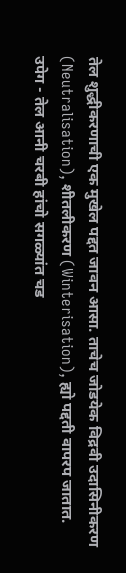तेल शुद्धीकरणाची एक मुखेल पद्दत जावन आसा. ताचेच जोडयेक विद्रवी उदासिनीकरण (Neutralisation), शीतलीकरण (Winterisation), ह्यो पद्दती वापरप जातात.
उपेग - तेल आनी चरबी हांचो सगळ्यांत चड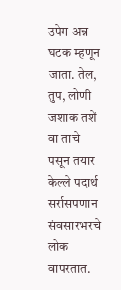उपेग अन्न घटक म्हणून जाता. तेल, तुप, लोणी जशाक तशें वा ताचे पसून तयार केल्ले पदार्थ सर्रासपणान संवसारभरचे लोक वापरतात.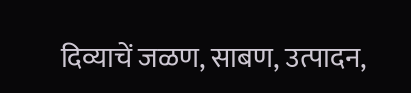दिव्याचें जळण, साबण, उत्पादन,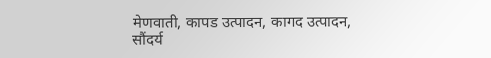मेणवाती, कापड उत्पादन, कागद उत्पादन, सौंदर्य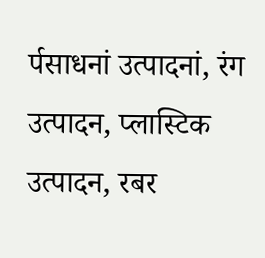र्पसाधनां उत्पादनां, रंग उत्पादन, प्लास्टिक उत्पादन, रबर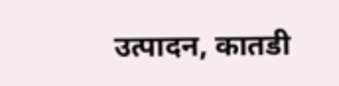उत्पादन, कातडी